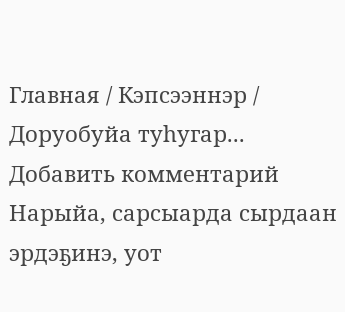Главная / Кэпсээннэр / Доруобуйа туһугар...
Добавить комментарий
Нарыйа, сарсыарда сырдаан эрдэҕинэ, уот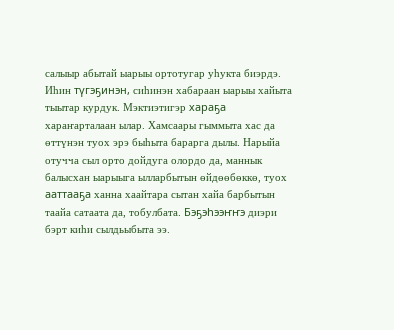салыыр абытай ыарыы ортотугар уһукта биэрдэ. Иһин түгэҕинэн, сиһинэн хабараан ыарыы хайыта тыытар курдук. Мэктиэтигэр хараҕа хараҥарталаан ылар. Хамсаары гыммыта хас да өттүнэн туох эрэ быһыта барарга дылы. Нарыйа отучча сыл орто дойдуга олордо да, маннык балысхан ыарыыга ылларбытын өйдөөбөккө, туох ааттааҕа ханна хаайтара сытан хайа барбытын таайа сатаата да, тобулбата. Бэҕэһээҥҥэ диэри бэрт киһи сылдьыбыта ээ.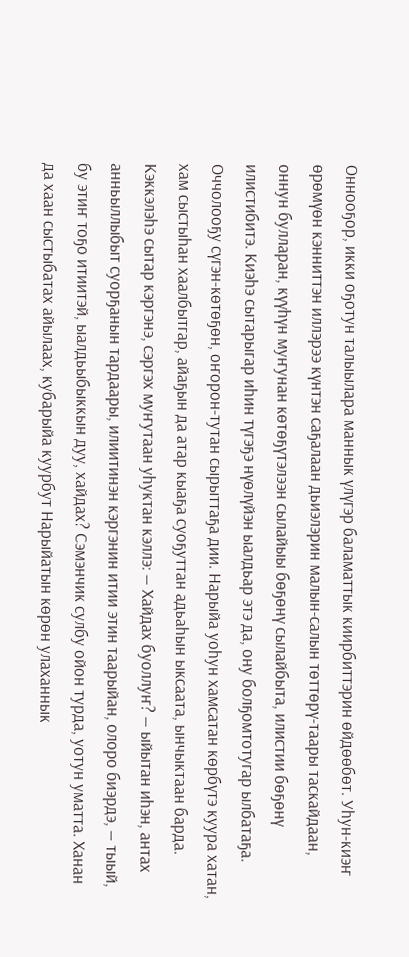Оннооҕор, икки оҕотун талыылара маннык үлүгэр баламаттык киирбиттэрин өйдөөбөт. Уһун-киэҥ өрөмүөн кэнниттэн иллэрээ күнтэн саҕалаан дьиэлэрин малын-салын төттөрү-таары таскайдаан, оннун булларан, күүһүн муҥунан көтөҕүтэлээн сылайыы бөҕөнү сылайбыта, илистии бөҕөнү илистибитэ. Киэһэ сытарыгар иһин түгэҕэ нүөлүйэн ыалдьар этэ да, ону болҕомтотугар ылбатаҕа. Оччолооҕу сүгэн-көтөҕөн, оҥорон-тутан сырыттаҕа дии. Нарыйа уоһун хамсатан көрбүтэ куура хатан, хам сыстыһан хаалбытгар, айаҕын да атар кыаҕа суоҕуттан адьаһын ыксаата, ынчыктаан барда. Кэккэлэһэ сытар кэргэнэ, сэргэх муҥутаан уһуктан кэллэ: — Хайдах буоллуҥ? — ыйытан иһэн, антах анньыллыбыт суорҕанын тардаары, илиитинэн кэргэнин итии этин таарыйан, олоро биэрдэ, — тыый, бу этиҥ тоҕо итиитэй, ыалдьыбыккын дуу, хайдах? Сэмэнчик сулбу ойон турда, уотун уматта. Ханан да хаан сыстыбатах айылаах, кубарыйа куурбут Нарыйатын көрөн улаханнык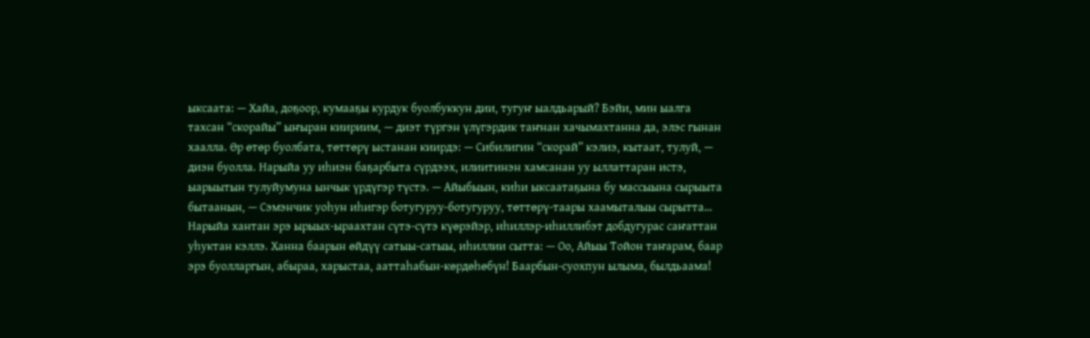ыксаата: — Хайа, доҕоор, кумааҕы курдук буолбуккун дии, тугуҥ ыалдьарый? Бэйи, мин ыалга тахсан “скорайы” ыҥыран киириим, — диэт түргэн үлүгэрдик таҥнан хачымахтанна да, элэс гынан хаалла. Өр өтөр буолбата, төттөрү ыстанан киирдэ: — Сибилигин “скорай” кэлиэ, кытаат, тулуй, — диэн буолла. Нарыйа уу иһиэн баҕарбыта сүрдээх, илиитинэн хамсанан уу ыллаттаран истэ, ыарыытын тулуйумуна ынчык үрдүгэр түстэ. — Айыбыын, киһи ыксаатаҕына бу массыына сырыыта бытаанын, — Сэмэнчик уоһун иһигэр ботугуруу-ботугуруу, төттөрү-таары хаамыталыы сырытта… Нарыйа хантан эрэ ырыых-ыраахтан сүтэ-сүтэ күөрэйэр, иһиллэр-иһиллибэт добдугурас саҥаттан уһуктан кэллэ. Ханна баарын өйдүү сатыы-сатыы, иһиллии сытта: — Оо, Айыы Тойон таҥарам, баар эрэ буолларгын, абыраа, харыстаа, ааттаһабын-көрдөһөбүн! Баарбын-суохпун ылыма, былдьаама!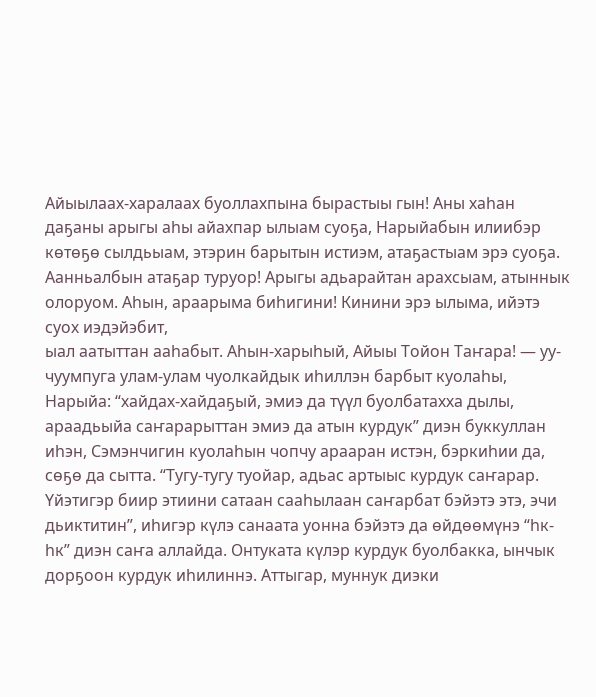Айыылаах-харалаах буоллахпына бырастыы гын! Аны хаһан даҕаны арыгы аһы айахпар ылыам суоҕа, Нарыйабын илиибэр көтөҕө сылдьыам, этэрин барытын истиэм, атаҕастыам эрэ суоҕа. Аанньалбын атаҕар туруор! Арыгы адьарайтан арахсыам, атыннык олоруом. Аһын, араарыма биһигини! Кинини эрэ ылыма, ийэтэ суох иэдэйэбит,
ыал аатыттан ааһабыт. Аһын-харыһый, Айыы Тойон Таҥара! — уу-чуумпуга улам-улам чуолкайдык иһиллэн барбыт куолаһы, Нарыйа: “хайдах-хайдаҕый, эмиэ да түүл буолбатахха дылы, араадьыйа саҥарарыттан эмиэ да атын курдук” диэн буккуллан иһэн, Сэмэнчигин куолаһын чопчу арааран истэн, бэркиһии да, сөҕө да сытта. “Тугу-тугу туойар, адьас артыыс курдук саҥарар. Үйэтигэр биир этиини сатаан сааһылаан саҥарбат бэйэтэ этэ, эчи дьиктитин”, иһигэр күлэ санаата уонна бэйэтэ да өйдөөмүнэ “һк-һк” диэн саҥа аллайда. Онтуката күлэр курдук буолбакка, ынчык дорҕоон курдук иһилиннэ. Аттыгар, муннук диэки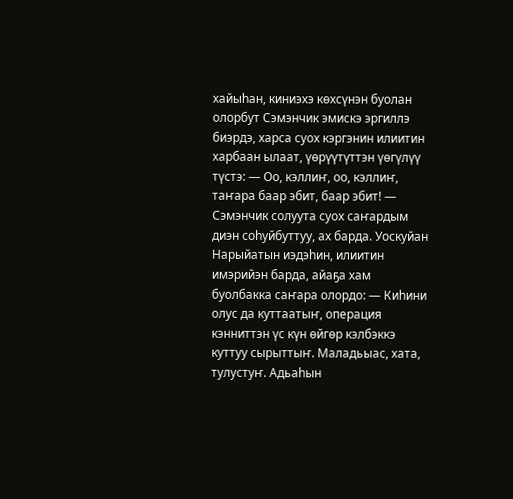хайыһан, киниэхэ көхсүнэн буолан олорбут Сэмэнчик эмискэ эргиллэ биэрдэ, харса суох кэргэнин илиитин харбаан ылаат, үөрүүтүттэн үөгүлүү түстэ: — Оо, кэллиҥ, оо, кэллиҥ, таҥара баар эбит, баар эбит! — Сэмэнчик солуута суох саҥардым диэн соһуйбуттуу, ах барда. Уоскуйан Нарыйатын иэдэһин, илиитин имэрийэн барда, айаҕа хам буолбакка саҥара олордо: — Киһини олус да куттаатыҥ, операция кэнниттэн үс күн өйгөр кэлбэккэ куттуу сырыттыҥ. Маладьыас, хата, тулустуҥ. Адьаһын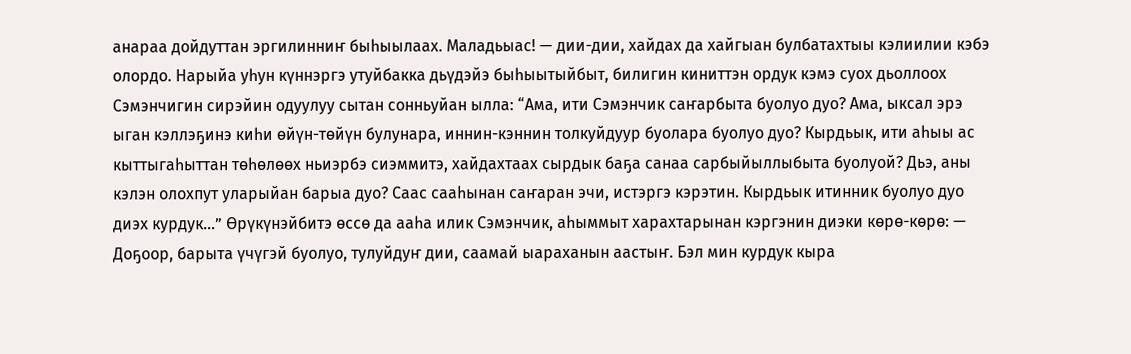анараа дойдуттан эргилинниҥ быһыылаах. Маладьыас! — дии-дии, хайдах да хайгыан булбатахтыы кэлиилии кэбэ олордо. Нарыйа уһун күннэргэ утуйбакка дьүдэйэ быһыытыйбыт, билигин киниттэн ордук кэмэ суох дьоллоох Сэмэнчигин сирэйин одуулуу сытан сонньуйан ылла: “Ама, ити Сэмэнчик саҥарбыта буолуо дуо? Ама, ыксал эрэ ыган кэллэҕинэ киһи өйүн-төйүн булунара, иннин-кэннин толкуйдуур буолара буолуо дуо? Кырдьык, ити аһыы ас кыттыгаһыттан төһөлөөх ньиэрбэ сиэммитэ, хайдахтаах сырдык баҕа санаа сарбыйыллыбыта буолуой? Дьэ, аны кэлэн олохпут уларыйан барыа дуо? Саас сааһынан саҥаран эчи, истэргэ кэрэтин. Кырдьык итинник буолуо дуо диэх курдук…” Өрүкүнэйбитэ өссө да ааһа илик Сэмэнчик, аһыммыт харахтарынан кэргэнин диэки көрө-көрө: — Доҕоор, барыта үчүгэй буолуо, тулуйдуҥ дии, саамай ыараханын аастыҥ. Бэл мин курдук кыра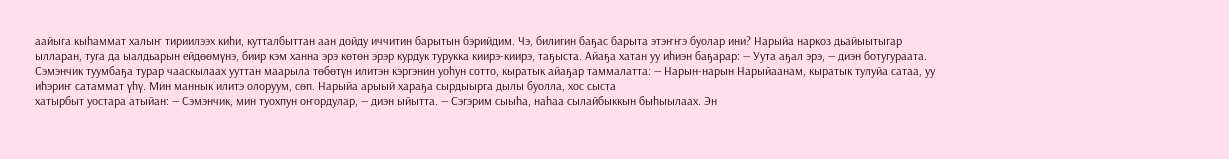аайыга кыһаммат халыҥ тириилээх киһи, кутталбыттан аан дойду иччитин барытын бэрийдим. Чэ, билигин баҕас барыта этэҥҥэ буолар ини? Нарыйа наркоз дьайыытыгар ылларан, туга да ыалдьарын ейдөөмүнэ, биир кэм ханна эрэ көтөн эрэр курдук турукка киирэ-киирэ, таҕыста. Айаҕа хатан уу иһиэн баҕарар: — Уута аҕал эрэ, — диэн ботугураата. Сэмэнчик туумбаҕа турар чааскылаах ууттан маарыла төбөтүн илитэн кэргэнин уоһун сотто, кыратык айаҕар таммалатта: — Нарын-нарын Нарыйаанам, кыратык тулуйа сатаа, уу иһэриҥ сатаммат үһү. Мин маннык илитэ олоруум, сөп. Нарыйа арыый хараҕа сырдыырга дылы буолла, хос сыста
хатырбыт уостара атыйан: — Сэмэнчик, мин туохпун оҥордулар, — диэн ыйытта. — Сэгэрим сыыһа, наһаа сылайбыккын быһыылаах. Эн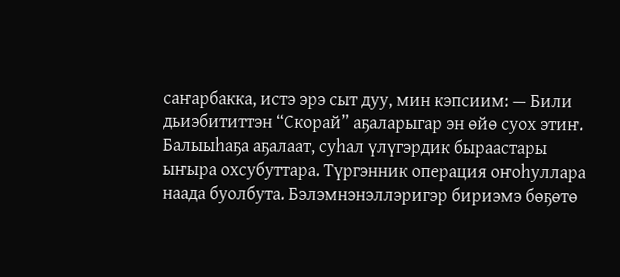саҥарбакка, истэ эрэ сыт дуу, мин кэпсиим: — Били дьиэбититтэн “Скорай” аҕаларыгар эн өйө суох этиҥ. Балыыһаҕа аҕалаат, суһал үлүгэрдик быраастары ыҥыра охсубуттара. Түргэнник операция оҥоһуллара наада буолбута. Бэлэмнэнэллэригэр бириэмэ бөҕөтө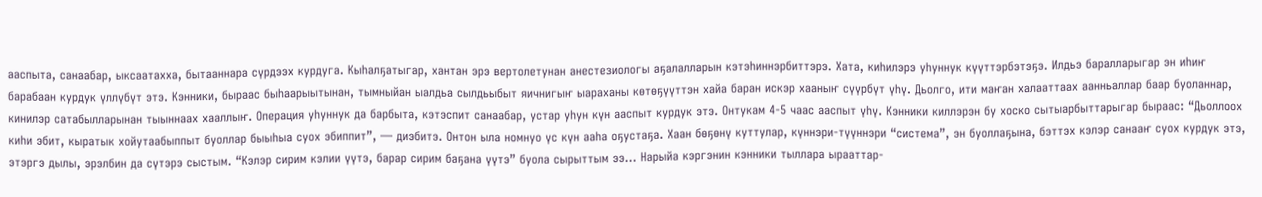ааспыта, санаабар, ыксаатахха, бытааннара сүрдээх курдуга. Кыһалҕатыгар, хантан эрэ вертолетунан анестезиологы аҕалалларын кэтэһиннэрбиттэрэ. Хата, киһилэрэ уһуннук күүттэрбэтэҕэ. Илдьэ баралларыгар эн иһиҥ барабаан курдук үллүбүт этэ. Кэнники, быраас быһаарыытынан, тымныйан ыалдьа сылдьыбыт яичнигыҥ ыараханы көтөҕүүттэн хайа баран искэр хааныҥ сүүрбүт үһү. Дьолго, ити маҥан халааттаах аанньаллар баар буоланнар, кинилэр сатабылларынан тыыннаах хааллыҥ. Операция уһуннук да барбыта, кэтэспит санаабар, устар уһун күн ааспыт курдук этэ. Онтукам 4-5 чаас ааспыт үһү. Кэнники киллэрэн бу хоско сытыарбыттарыгар быраас: “Дьоллоох киһи эбит, кыратык хойутаабыппыт буоллар быыһыа суох эбиппит”, — диэбитэ. Онтон ыла номнуо үс күн ааһа оҕустаҕа. Хаан бөҕөнү куттулар, күннэри-түүннэри “система”, эн буоллаҕына, бэттэх кэлэр санааҥ суох курдук этэ, этэргэ дылы, эрэлбин да сүтэрэ сыстым. “Кэлэр сирим кэлии үүтэ, барар сирим баҕана үүтэ” буола сырыттым ээ… Нарыйа кэргэнин кэнники тыллара ырааттар-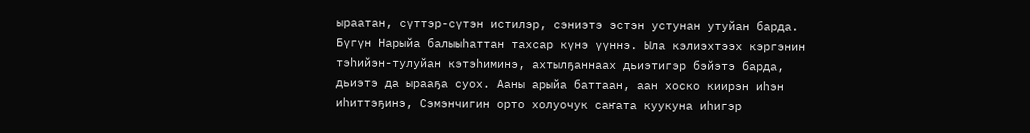ыраатан, сүттэр-сүтэн истилэр, сэниэтэ эстэн устунан утуйан барда.
Бүгүн Нарыйа балыыһаттан тахсар күнэ үүннэ. Ыла кэлиэхтээх кэргэнин тэһийэн-тулуйан кэтэһиминэ, ахтылҕаннаах дьиэтигэр бэйэтэ барда, дьиэтэ да ырааҕа суох. Ааны арыйа баттаан, аан хоско киирэн иһэн иһиттэҕинэ, Сэмэнчигин орто холуочук саҥата куукуна иһигэр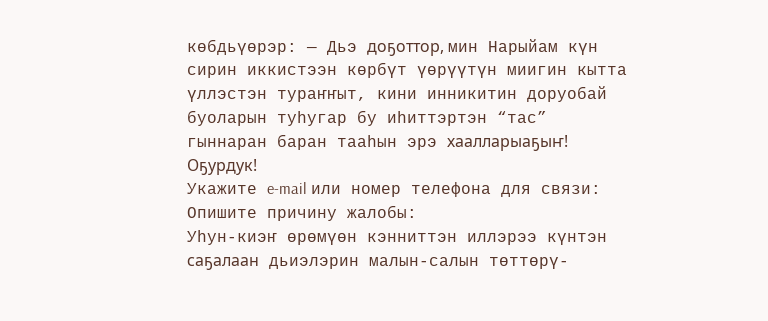көбдьүөрэр: — Дьэ доҕоттор, мин Нарыйам күн сирин иккистээн көрбүт үөрүүтүн миигин кытта үллэстэн тураҥҥыт, кини инникитин доруобай буоларын туһугар бу иһиттэртэн “тас” гыннаран баран тааһын эрэ хаалларыаҕыҥ! Оҕурдук!
Укажите e-mail или номер телефона для связи:
Опишите причину жалобы:
Уһун-киэҥ өрөмүөн кэнниттэн иллэрээ күнтэн саҕалаан дьиэлэрин малын-салын төттөрү-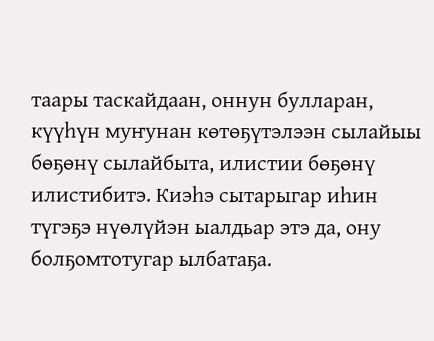таары таскайдаан, оннун булларан, күүһүн муҥунан көтөҕүтэлээн сылайыы бөҕөнү сылайбыта, илистии бөҕөнү илистибитэ. Киэһэ сытарыгар иһин түгэҕэ нүөлүйэн ыалдьар этэ да, ону болҕомтотугар ылбатаҕа.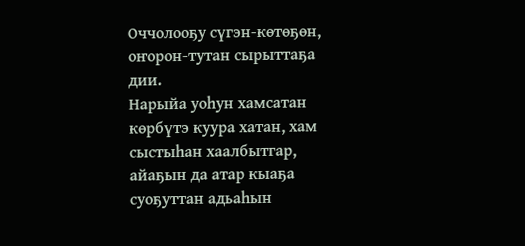Оччолооҕу сүгэн-көтөҕөн, оҥорон-тутан сырыттаҕа дии.
Нарыйа уоһун хамсатан көрбүтэ куура хатан, хам сыстыһан хаалбытгар, айаҕын да атар кыаҕа суоҕуттан адьаһын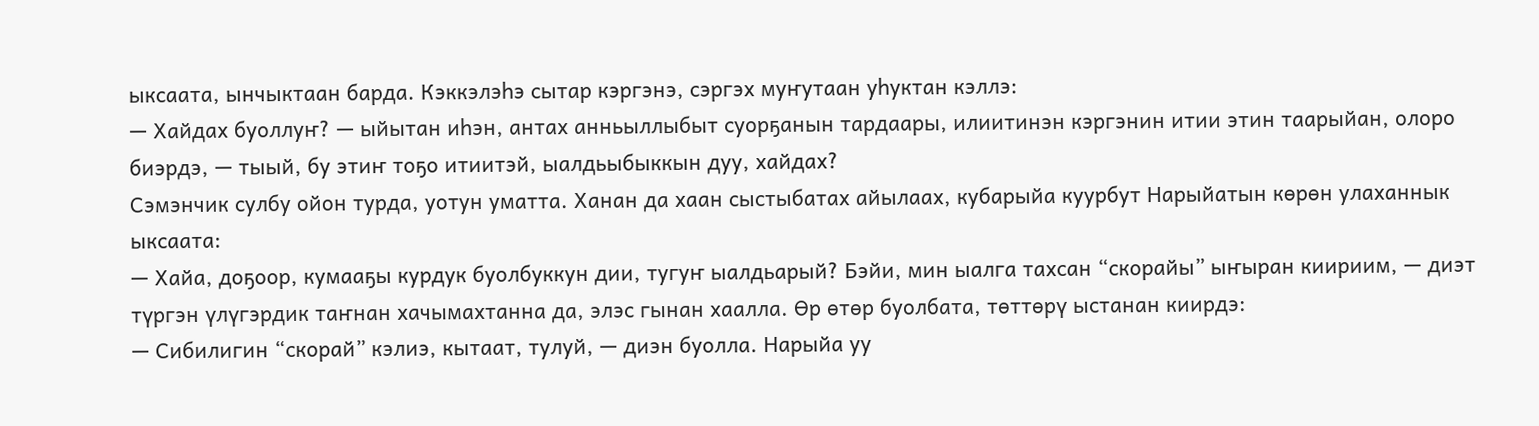ыксаата, ынчыктаан барда. Кэккэлэһэ сытар кэргэнэ, сэргэх муҥутаан уһуктан кэллэ:
— Хайдах буоллуҥ? — ыйытан иһэн, антах анньыллыбыт суорҕанын тардаары, илиитинэн кэргэнин итии этин таарыйан, олоро биэрдэ, — тыый, бу этиҥ тоҕо итиитэй, ыалдьыбыккын дуу, хайдах?
Сэмэнчик сулбу ойон турда, уотун уматта. Ханан да хаан сыстыбатах айылаах, кубарыйа куурбут Нарыйатын көрөн улаханнык ыксаата:
— Хайа, доҕоор, кумааҕы курдук буолбуккун дии, тугуҥ ыалдьарый? Бэйи, мин ыалга тахсан “скорайы” ыҥыран киириим, — диэт түргэн үлүгэрдик таҥнан хачымахтанна да, элэс гынан хаалла. Өр өтөр буолбата, төттөрү ыстанан киирдэ:
— Сибилигин “скорай” кэлиэ, кытаат, тулуй, — диэн буолла. Нарыйа уу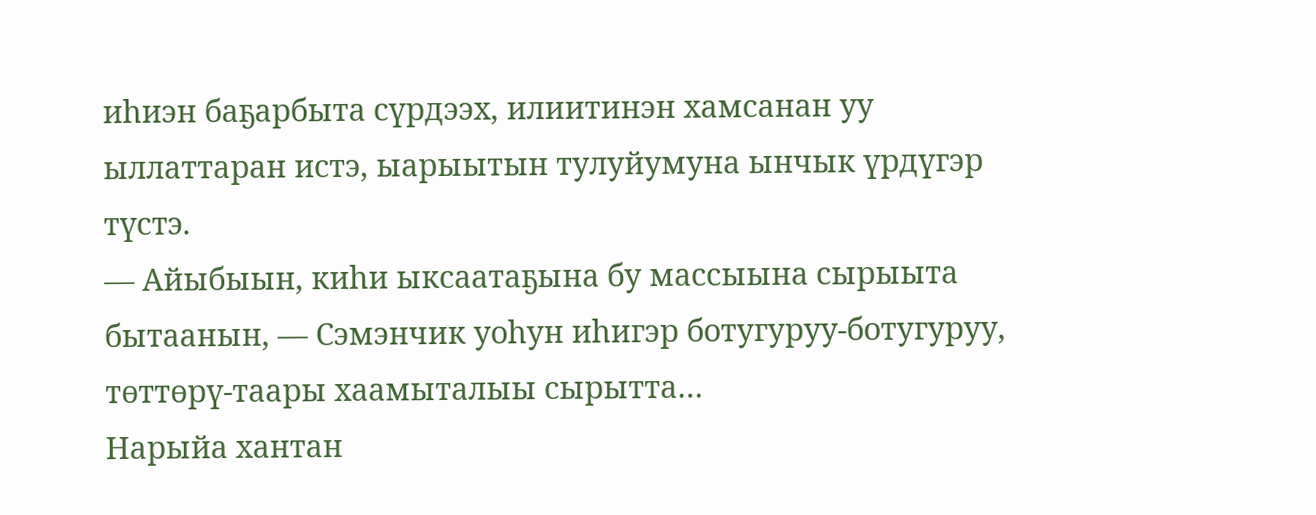иһиэн баҕарбыта сүрдээх, илиитинэн хамсанан уу ыллаттаран истэ, ыарыытын тулуйумуна ынчык үрдүгэр түстэ.
— Айыбыын, киһи ыксаатаҕына бу массыына сырыыта бытаанын, — Сэмэнчик уоһун иһигэр ботугуруу-ботугуруу, төттөрү-таары хаамыталыы сырытта…
Нарыйа хантан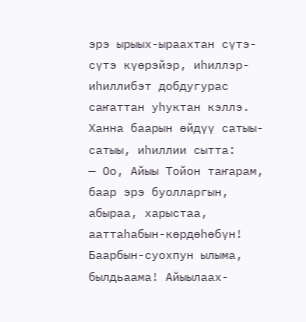эрэ ырыых-ыраахтан сүтэ-сүтэ күөрэйэр, иһиллэр-иһиллибэт добдугурас саҥаттан уһуктан кэллэ. Ханна баарын өйдүү сатыы-сатыы, иһиллии сытта:
— Оо, Айыы Тойон таҥарам, баар эрэ буолларгын, абыраа, харыстаа, ааттаһабын-көрдөһөбүн! Баарбын-суохпун ылыма, былдьаама! Айыылаах-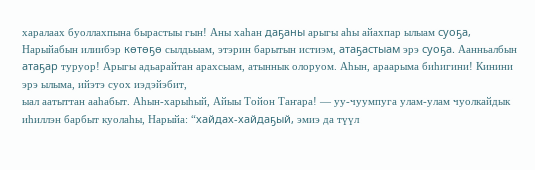харалаах буоллахпына бырастыы гын! Аны хаһан даҕаны арыгы аһы айахпар ылыам суоҕа, Нарыйабын илиибэр көтөҕө сылдьыам, этэрин барытын истиэм, атаҕастыам эрэ суоҕа. Аанньалбын атаҕар туруор! Арыгы адьарайтан арахсыам, атыннык олоруом. Аһын, араарыма биһигини! Кинини эрэ ылыма, ийэтэ суох иэдэйэбит,
ыал аатыттан ааһабыт. Аһын-харыһый, Айыы Тойон Таҥара! — уу-чуумпуга улам-улам чуолкайдык иһиллэн барбыт куолаһы, Нарыйа: “хайдах-хайдаҕый, эмиэ да түүл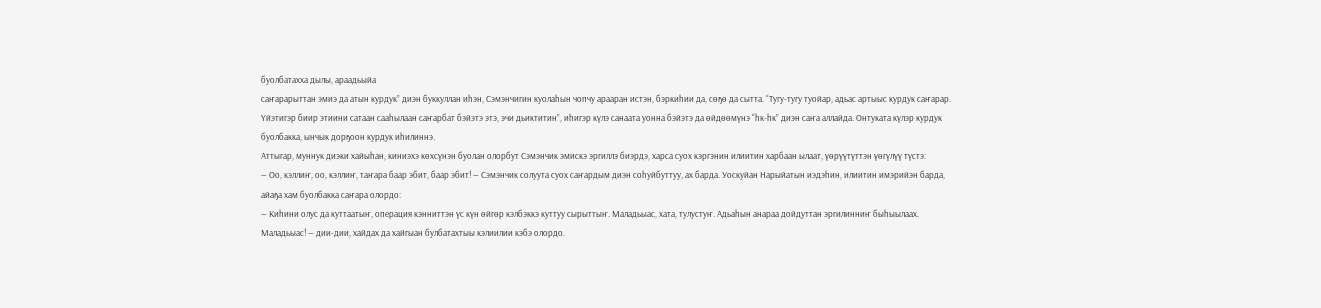буолбатахха дылы, араадьыйа
саҥарарыттан эмиэ да атын курдук” диэн буккуллан иһэн, Сэмэнчигин куолаһын чопчу арааран истэн, бэркиһии да, сөҕө да сытта. “Тугу-тугу туойар, адьас артыыс курдук саҥарар. Үйэтигэр биир этиини сатаан сааһылаан саҥарбат бэйэтэ этэ, эчи дьиктитин”, иһигэр күлэ санаата уонна бэйэтэ да өйдөөмүнэ “һк-һк” диэн саҥа аллайда. Онтуката күлэр курдук буолбакка, ынчык дорҕоон курдук иһилиннэ.
Аттыгар, муннук диэки хайыһан, киниэхэ көхсүнэн буолан олорбут Сэмэнчик эмискэ эргиллэ биэрдэ, харса суох кэргэнин илиитин харбаан ылаат, үөрүүтүттэн үөгүлүү түстэ:
— Оо, кэллиҥ, оо, кэллиҥ, таҥара баар эбит, баар эбит! — Сэмэнчик солуута суох саҥардым диэн соһуйбуттуу, ах барда. Уоскуйан Нарыйатын иэдэһин, илиитин имэрийэн барда, айаҕа хам буолбакка саҥара олордо:
— Киһини олус да куттаатыҥ, операция кэнниттэн үс күн өйгөр кэлбэккэ куттуу сырыттыҥ. Маладьыас, хата, тулустуҥ. Адьаһын анараа дойдуттан эргилинниҥ быһыылаах. Маладьыас! — дии-дии, хайдах да хайгыан булбатахтыы кэлиилии кэбэ олордо.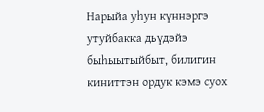Нарыйа уһун күннэргэ утуйбакка дьүдэйэ быһыытыйбыт, билигин киниттэн ордук кэмэ суох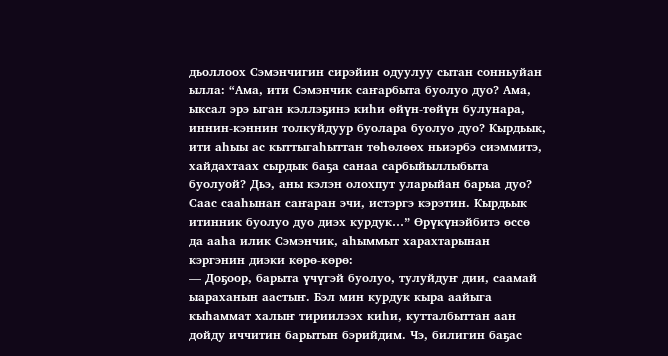дьоллоох Сэмэнчигин сирэйин одуулуу сытан сонньуйан ылла: “Ама, ити Сэмэнчик саҥарбыта буолуо дуо? Ама, ыксал эрэ ыган кэллэҕинэ киһи өйүн-төйүн булунара, иннин-кэннин толкуйдуур буолара буолуо дуо? Кырдьык, ити аһыы ас кыттыгаһыттан төһөлөөх ньиэрбэ сиэммитэ, хайдахтаах сырдык баҕа санаа сарбыйыллыбыта буолуой? Дьэ, аны кэлэн олохпут уларыйан барыа дуо? Саас сааһынан саҥаран эчи, истэргэ кэрэтин. Кырдьык итинник буолуо дуо диэх курдук…” Өрүкүнэйбитэ өссө да ааһа илик Сэмэнчик, аһыммыт харахтарынан кэргэнин диэки көрө-көрө:
— Доҕоор, барыта үчүгэй буолуо, тулуйдуҥ дии, саамай ыараханын аастыҥ. Бэл мин курдук кыра аайыга кыһаммат халыҥ тириилээх киһи, кутталбыттан аан дойду иччитин барытын бэрийдим. Чэ, билигин баҕас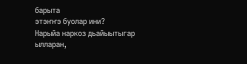барыта
этэҥҥэ буолар ини?
Нарыйа наркоз дьайыытыгар ылларан,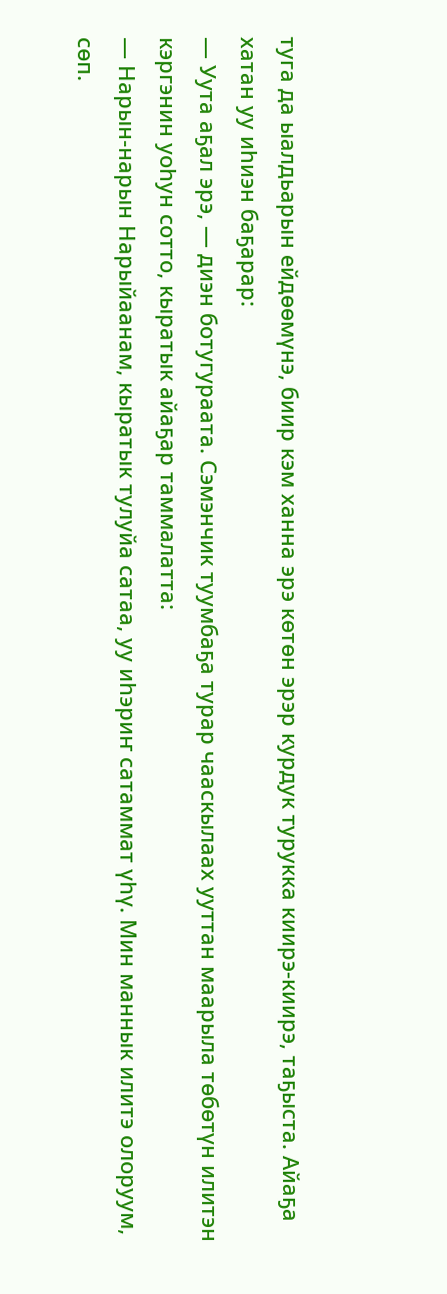туга да ыалдьарын ейдөөмүнэ, биир кэм ханна эрэ көтөн эрэр курдук турукка киирэ-киирэ, таҕыста. Айаҕа хатан уу иһиэн баҕарар:
— Уута аҕал эрэ, — диэн ботугураата. Сэмэнчик туумбаҕа турар чааскылаах ууттан маарыла төбөтүн илитэн кэргэнин уоһун сотто, кыратык айаҕар таммалатта:
— Нарын-нарын Нарыйаанам, кыратык тулуйа сатаа, уу иһэриҥ сатаммат үһү. Мин маннык илитэ олоруум, сөп.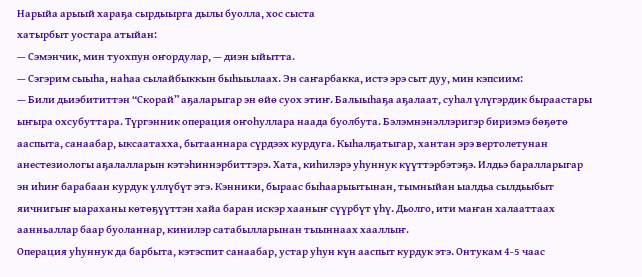Нарыйа арыый хараҕа сырдыырга дылы буолла, хос сыста
хатырбыт уостара атыйан:
— Сэмэнчик, мин туохпун оҥордулар, — диэн ыйытта.
— Сэгэрим сыыһа, наһаа сылайбыккын быһыылаах. Эн саҥарбакка, истэ эрэ сыт дуу, мин кэпсиим:
— Били дьиэбититтэн “Скорай” аҕаларыгар эн өйө суох этиҥ. Балыыһаҕа аҕалаат, суһал үлүгэрдик быраастары ыҥыра охсубуттара. Түргэнник операция оҥоһуллара наада буолбута. Бэлэмнэнэллэригэр бириэмэ бөҕөтө ааспыта, санаабар, ыксаатахха, бытааннара сүрдээх курдуга. Кыһалҕатыгар, хантан эрэ вертолетунан анестезиологы аҕалалларын кэтэһиннэрбиттэрэ. Хата, киһилэрэ уһуннук күүттэрбэтэҕэ. Илдьэ баралларыгар эн иһиҥ барабаан курдук үллүбүт этэ. Кэнники, быраас быһаарыытынан, тымныйан ыалдьа сылдьыбыт яичнигыҥ ыараханы көтөҕүүттэн хайа баран искэр хааныҥ сүүрбүт үһү. Дьолго, ити маҥан халааттаах аанньаллар баар буоланнар, кинилэр сатабылларынан тыыннаах хааллыҥ.
Операция уһуннук да барбыта, кэтэспит санаабар, устар уһун күн ааспыт курдук этэ. Онтукам 4-5 чаас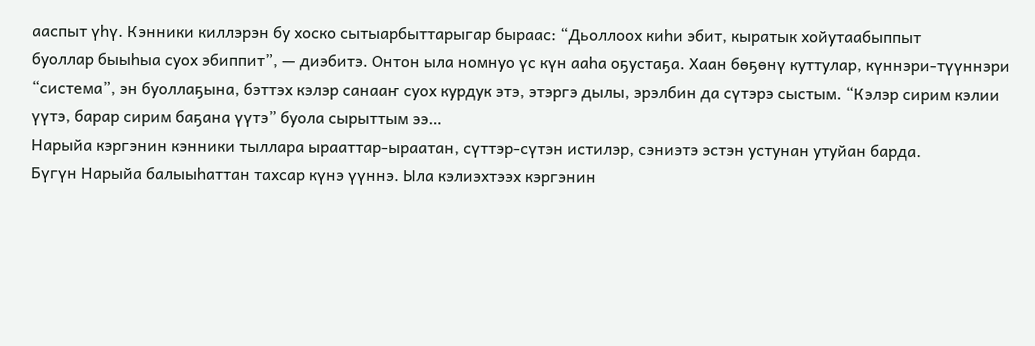ааспыт үһү. Кэнники киллэрэн бу хоско сытыарбыттарыгар быраас: “Дьоллоох киһи эбит, кыратык хойутаабыппыт
буоллар быыһыа суох эбиппит”, — диэбитэ. Онтон ыла номнуо үс күн ааһа оҕустаҕа. Хаан бөҕөнү куттулар, күннэри-түүннэри “система”, эн буоллаҕына, бэттэх кэлэр санааҥ суох курдук этэ, этэргэ дылы, эрэлбин да сүтэрэ сыстым. “Кэлэр сирим кэлии үүтэ, барар сирим баҕана үүтэ” буола сырыттым ээ…
Нарыйа кэргэнин кэнники тыллара ырааттар-ыраатан, сүттэр-сүтэн истилэр, сэниэтэ эстэн устунан утуйан барда.
Бүгүн Нарыйа балыыһаттан тахсар күнэ үүннэ. Ыла кэлиэхтээх кэргэнин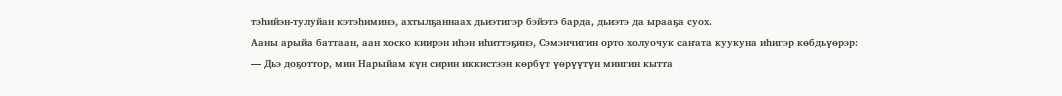тэһийэн-тулуйан кэтэһиминэ, ахтылҕаннаах дьиэтигэр бэйэтэ барда, дьиэтэ да ырааҕа суох.
Ааны арыйа баттаан, аан хоско киирэн иһэн иһиттэҕинэ, Сэмэнчигин орто холуочук саҥата куукуна иһигэр көбдьүөрэр:
— Дьэ доҕоттор, мин Нарыйам күн сирин иккистээн көрбүт үөрүүтүн миигин кытта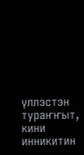үллэстэн тураҥҥыт, кини инникитин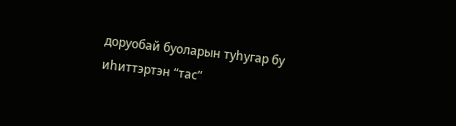доруобай буоларын туһугар бу иһиттэртэн “тас”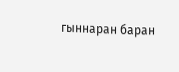гыннаран баран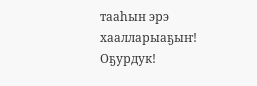тааһын эрэ хаалларыаҕыҥ! Оҕурдук!